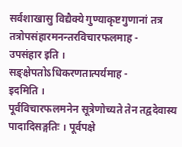सर्वशाखासु विद्यैक्ये गुण्याकृष्टगुणानां तत्र तत्रोपसंहारमनन्तरविचारफलमाह -
उपसंहार इति ।
सङ्क्षेपतोऽधिकरणतात्पर्यमाह -
इदमिति ।
पूर्वविचारफलमनेन सूत्रेणोच्यते तेन तद्वदेवास्य पादादिसङ्गतिः । पूर्वपक्षे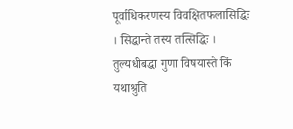पूर्वाधिकरणस्य विवक्षितफलासिद्धिः । सिद्धान्ते तस्य तत्सिद्धिः । तुल्यधीबद्धा गुणा विषयास्ते किं यथाश्रुति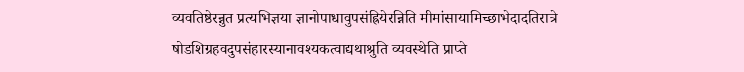व्यवतिष्ठेरन्नुत प्रत्यभिज्ञया ज्ञानोपाधावुपसंह्रियेरन्निति मीमांसायामिच्छाभेदादतिरात्रे षोडशिग्रहवदुपसंहारस्यानावश्यकत्वाद्यथाश्रुति व्यवस्थेति प्राप्ते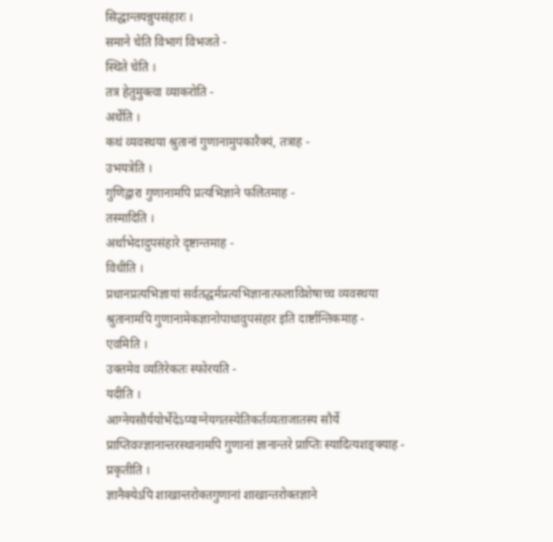सिद्धान्तयन्नुपसंहारः ।
समाने चेति विभागं विभजते -
स्थिते चेति ।
तत्र हेतुमुक्त्वा व्याकरोति -
अर्थेति ।
कथं व्यवस्थया श्रुतानां गुणानामुपकारैक्यं, तत्राह -
उभयत्रेति ।
गुणिद्वारा गुणानामपि प्रत्यभिज्ञाने फलितमाह -
तस्मादिति ।
अर्थाभेदादुपसंहारे दृष्टान्तमाह -
विधीति ।
प्रधानप्रत्यभिज्ञायां सर्वतद्धर्मप्रत्यभिज्ञानात्फलाविशेषाच्च व्यवस्थया श्रुतानामपि गुणानामेकज्ञानोपाधावुपसंहार इति दार्ष्टान्तिकमाह -
एवमिति ।
उक्तमेव व्यतिरेकतः स्फोरयति -
यदीति ।
आग्नेयसौर्ययोर्भेदेऽप्याग्नेयगतस्येतिकर्तव्यताजातस्य सौर्ये प्राप्तिवज्ज्ञानान्तरस्थानामपि गुणानां ज्ञानान्तरे प्राप्तिः स्यादित्यशङ्क्याह -
प्रकृतीति ।
ज्ञानैक्येऽपि शाखान्तरोक्तगुणानां शाखान्तरोक्तज्ञाने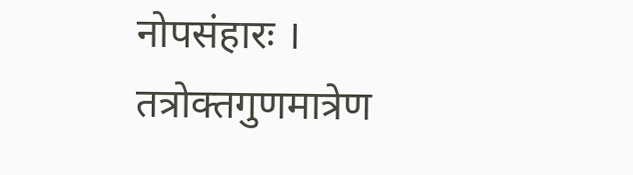नोपसंहारः । तत्रोक्तगुणमात्रेण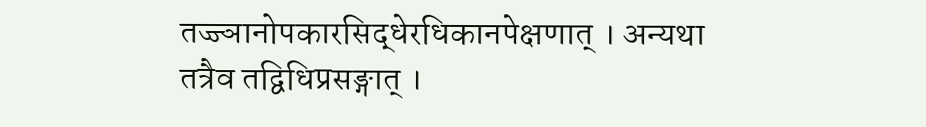तज्ज्ञानोपकारसिद्धेरधिकानपेक्षणात् । अन्यथा तत्रैव तद्विधिप्रसङ्गात् ।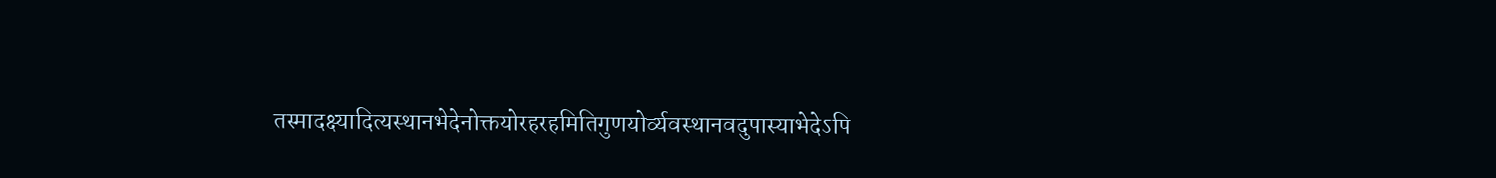तस्मादक्ष्यादित्यस्थानभेदेनोक्तयोरहरहमितिगुणयोर्व्यवस्थानवदुपास्याभेदेऽपि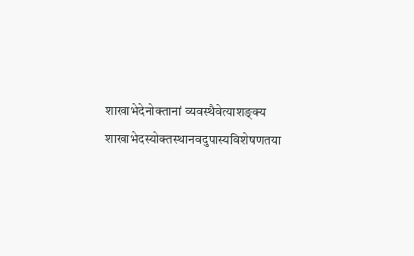शाखाभेदेनोक्तानां व्यवस्थैवेत्याशङ्क्य शाखाभेदस्योक्तस्थानवदुपास्यविशेषणतया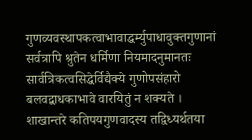गुणव्यवस्थापकत्वाभावाद्धर्म्युपाधावुक्तगुणानां सर्वत्रापि श्रुतेन धर्मिणा नियमादनुमानतः सार्वत्रिकत्वसिद्धेर्विद्यैक्ये गुणोपसंहारो बलवद्बाधकाभावे वारयितुं न शक्यते ।
शाखान्तरे कतिपयगुणवादस्य तद्विध्यर्थतया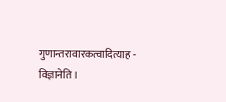गुणान्तरावारकत्वादित्याह -
विज्ञानेति ।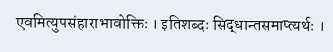एवमित्युपसंहाराभावोक्तिः । इतिशब्दः सिद्धान्तसमाप्त्यर्थः ।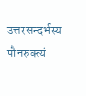उत्तरसन्दर्भस्य पौनरुक्त्यं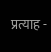प्रत्याह -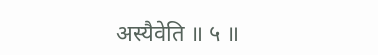अस्यैवेति ॥ ५ ॥